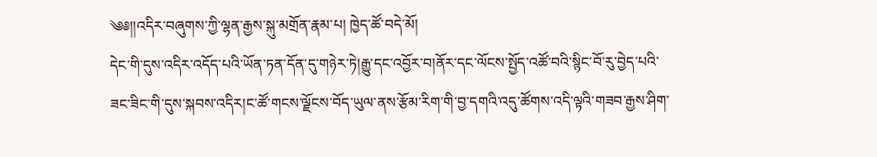༄༅།།འདིར་བཞུགས་ཀྱི་ལྷན་རྒྱས་སྐུ་མགྲོན་རྣམ་པ། ཁྱེད་ཚོ་བདེ་མོ།
དེང་གི་དུས་འདིར་འདོད་པའི་ཡོན་ཏན་དོན་དུ་གཉེར་ཏེ།རྒྱུ་དང་འབྱོར་བ།ནོར་དང་ལོངས་སྤྱོད་འཚོ་བའི་སྙིང་བོ་རུ་བྱེད་པའི་ཟང་ཟིང་གི་དུས་སྐབས་འདིར།ང་ཚོ་གངས་ལྗོངས་བོད་ཡུལ་ནས་རྩོམ་རིག་གི་བྱ་དགའི་འདུ་ཚོགས་འདི་ལྟའི་གཟབ་རྒྱས་ཤིག་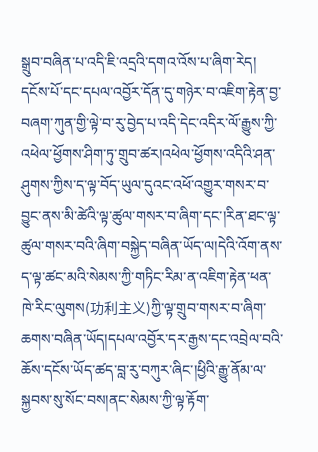སྒྲུབ་བཞིན་པ་འདི་ཇི་འདྲའི་དགའ་འོས་པ་ཞིག་རེད།
དངོས་པོ་དང་དཔལ་འབྱོར་དོན་དུ་གཉེར་བ་འཇིག་རྟེན་བྱ་བཞག་ཀུན་གྱི་ལྟེ་བ་རུ་བྱེད་པ་འདི་དེང་འདིར་ལོ་རྒྱུས་ཀྱི་འཕེལ་ཕྱོགས་ཤིག་ཏུ་གྲུབ་ཚར།འཕེལ་ཕྱོགས་འདིའི་ཤན་ཤུགས་ཀྱིས་ད་ལྟ་བོད་ཡུལ་དུའང་འཕོ་འགྱུར་གསར་བ་བྱུང་ནས་མི་ཚེའི་ལྟ་ཚུལ་གསར་བ་ཞིག་དང་།རིན་ཐང་ལྟ་ཚུལ་གསར་བའི་ཞིག་བསྐྱེད་བཞིན་ཡོད་ལ།དེའི་འོག་ནས་ད་ལྟ་ཚང་མའི་སེམས་ཀྱི་གཏིང་རིམ་ན་འཇིག་རྟེན་ཕན་ཁེ་རིང་ལུགས(功利主义)ཀྱི་ལྟ་གྲུབ་གསར་བ་ཞིག་ཆགས་བཞིན་ཡོད།དཔལ་འབྱོར་དར་རྒྱས་དང་འབྲེལ་བའི་ཆོས་དངོས་ཡོད་ཚད་བླ་རུ་བཀུར་ཞིང་།ཕྱིའི་རྒྱུ་ནོམ་ལ་སྐྱབས་སུ་སོང་བས།ནང་སེམས་ཀྱི་ལྟ་རྟོག་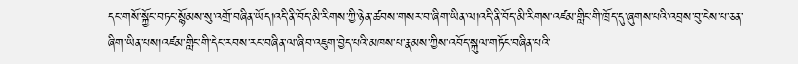དང་གསོ་སྐྱོང་བཏང་སྙོམས་སུ་འགྲོ་བཞིན་ཡོད།འདི་ནི་བོད་མི་རིགས་ཀྱི་ཉེན་ཚབས་གསར་བ་ཞིག་ཡིན་ལ།འདི་ནི་བོད་མི་རིགས་འཛམ་གླིང་གི་ཁྲོད་དུ་ཞུགས་པའི་འབྲས་བུ་ངེས་པ་ཅན་ཞིག་ཡིན་པས།འཛམ་གླིང་གི་དེང་རབས་རང་བཞིན་ལ་ཞིབ་འཇུག་བྱེད་པའི་མཁས་པ་རྣམས་ཀྱིས་འབོད་སྐུལ་གཏོང་བཞིན་པའི་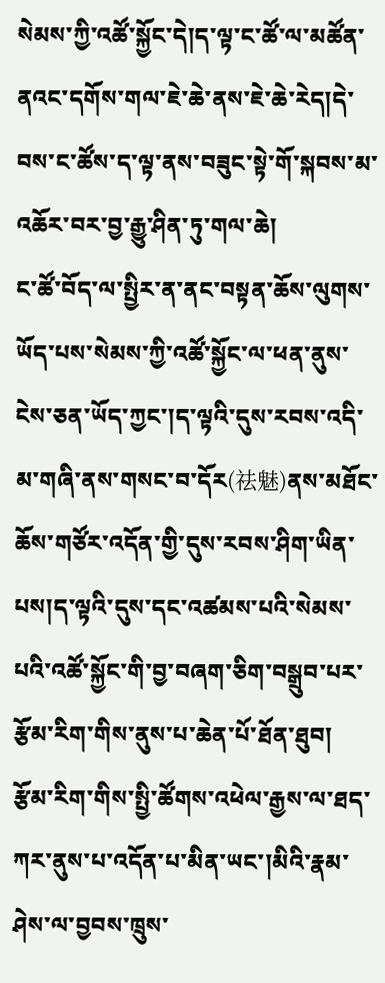སེམས་ཀྱི་འཚོ་སྐྱོང་དེ།ད་ལྟ་ང་ཚོ་ལ་མཚོན་ནའང་དགོས་གལ་ཇེ་ཆེ་ནས་ཇེ་ཆེ་རེད།དེ་བས་ང་ཚོས་ད་ལྟ་ནས་བཟུང་སྟེ་གོ་སྐབས་མ་འཆོར་བར་བྱ་རྒྱུ་ཤིན་ཏུ་གལ་ཆེ།
ང་ཚོ་བོད་ལ་སྤྱིར་ན་ནང་བསྟན་ཆོས་ལུགས་ཡོད་པས་སེམས་ཀྱི་འཚོ་སྐྱོང་ལ་ཕན་ནུས་ངེས་ཅན་ཡོད་ཀྱང་།ད་ལྟའི་དུས་རབས་འདི་མ་གཞི་ནས་གསང་བ་དོར(祛魅)ནས་མཐོང་ཆོས་གཙོར་འདོན་གྱི་དུས་རབས་ཤིག་ཡིན་པས།ད་ལྟའི་དུས་དང་འཚམས་པའི་སེམས་པའི་འཚོ་སྐྱོང་གི་བྱ་བཞག་ཅིག་བསྒྲུབ་པར་རྩོམ་རིག་གིས་ནུས་པ་ཆེན་པོ་ཐོན་ཐུབ།
རྩོམ་རིག་གིས་སྤྱི་ཚོགས་འཕེལ་རྒྱས་ལ་ཐད་ཀར་ནུས་པ་འདོན་པ་མིན་ཡང་།མིའི་རྣམ་ཤེས་ལ་བྱབས་ཁྲུས་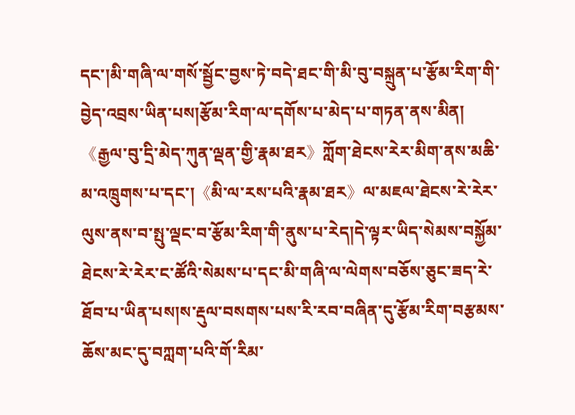དང་།མི་གཞི་ལ་གསོ་སྦྱོང་བྱས་ཏེ་བདེ་ཐང་གི་མི་བུ་བསྐྲུན་པ་རྩོམ་རིག་གི་བྱེད་འབྲས་ཡིན་པས།རྩོམ་རིག་ལ་དགོས་པ་མེད་པ་གཏན་ནས་མིན།《རྒྱལ་བུ་དྲི་མེད་ཀུན་ལྡན་གྱི་རྣམ་ཐར》ཀློག་ཐེངས་རེར་མིག་ནས་མཆི་མ་འཁྲུགས་པ་དང་།《མི་ལ་རས་པའི་རྣམ་ཐར》ལ་མཇལ་ཐེངས་རེ་རེར་ལུས་ནས་བ་སྤུ་ལྡང་བ་རྩོམ་རིག་གི་ནུས་པ་རེད།དེ་ལྟར་ཡིད་སེམས་བསྐྱོམ་ཐེངས་རེ་རེར་ང་ཚོའི་སེམས་པ་དང་མི་གཞི་ལ་ལེགས་བཅོས་ཅུང་ཟད་རེ་ཐོབ་པ་ཡིན་པས།ས་རྡུལ་བསགས་པས་རི་རབ་བཞིན་དུ་རྩོམ་རིག་བརྩམས་ཆོས་མང་དུ་བཀླག་པའི་གོ་རིམ་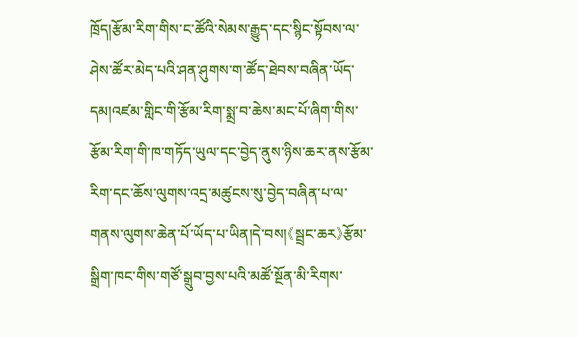ཁྲོད།རྩོམ་རིག་གིས་ང་ཚོའི་སེམས་རྒྱུད་དང་སྙིང་སྟོབས་ལ་ཤེས་ཚོར་མེད་པའི་ཤན་ཤུགས་ག་ཚོད་ཐེབས་བཞིན་ཡོད་དམ།འཛམ་གླིང་གི་རྩོམ་རིག་སྨྲ་བ་ཆེས་མང་པོ་ཞིག་གིས་རྩོམ་རིག་གི་ཁ་གཏོད་ཡུལ་དང་བྱེད་ནུས་ཉིས་ཆར་ནས་རྩོམ་རིག་དང་ཆོས་ལུགས་འདྲ་མཚུངས་སུ་བྱེད་བཞིན་པ་ལ་གནས་ལུགས་ཆེན་པོ་ཡོད་པ་ཡིན།དེ་བས།《སྦྲང་ཆར》རྩོམ་སྒྲིག་ཁང་གིས་གཙོ་སྒྲུབ་བྱས་པའི་མཚོ་སྔོན་མི་རིགས་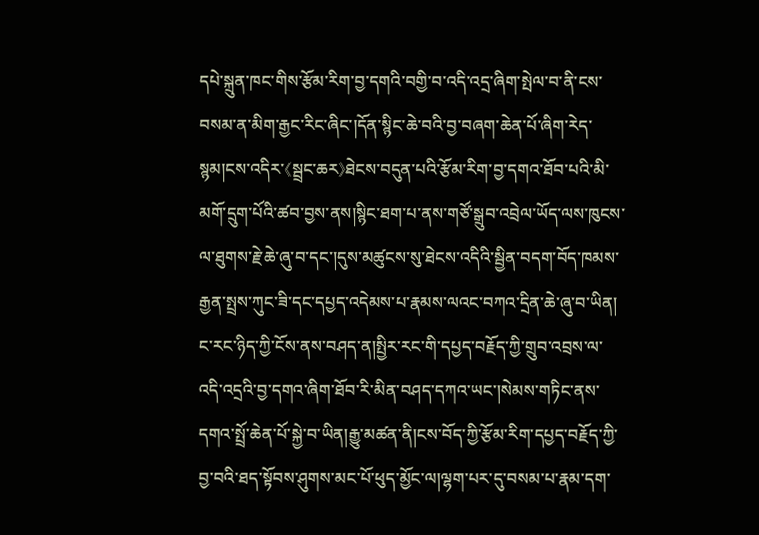དཔེ་སྐྲུན་ཁང་གིས་རྩོམ་རིག་བྱ་དགའི་བགྱི་བ་འདི་འདྲ་ཞིག་སྤེལ་བ་ནི་ངས་བསམ་ན་མིག་རྒྱང་རིང་ཞིང་།དོན་སྙིང་ཆེ་བའི་བྱ་བཞག་ཆེན་པོ་ཞིག་རེད་སྙམ།ངས་འདིར་《སྦྲང་ཆར》ཐེངས་བདུན་པའི་རྩོམ་རིག་བྱ་དགའ་ཐོབ་པའི་མི་མགོ་དྲུག་པོའི་ཚབ་བྱས་ནས།སྙིང་ཐག་པ་ནས་གཙོ་སྒྲུབ་འབྲེལ་ཡོད་ལས་ཁུངས་ལ་ཐུགས་རྗེ་ཆེ་ཞུ་བ་དང་།དུས་མཚུངས་སུ་ཐེངས་འདིའི་སྦྱིན་བདག་བོད་ཁམས་རྒྱན་སྤྲས་ཀུང་ཟི་དང་དཔྱད་འདེམས་པ་རྣམས་ལའང་བཀའ་དྲིན་ཆེ་ཞུ་བ་ཡིན།
ང་རང་ཉིད་ཀྱི་ངོས་ནས་བཤད་ན།སྤྱིར་རང་གི་དཔྱད་བརྗོད་ཀྱི་གྲུབ་འབྲས་ལ་འདི་འདྲའི་བྱ་དགའ་ཞིག་ཐོབ་རི་མིན་བཤད་དཀའ་ཡང་།སེམས་གཏིང་ནས་དགའ་སྤྲོ་ཆེན་པོ་སྐྱེ་བ་ཡིན།རྒྱུ་མཚན་ནི།ངས་བོད་ཀྱི་རྩོམ་རིག་དཔྱད་བརྗོད་ཀྱི་བྱ་བའི་ཐད་སྟོབས་ཤུགས་མང་པོ་ཕུད་མྱོང་ལ།ལྷག་པར་དུ་བསམ་པ་རྣམ་དག་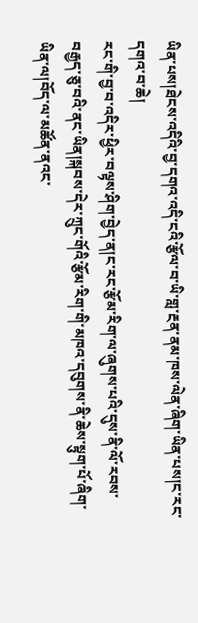ཡིན་པས།ཐེངས་འདིའི་བྱ་དགའ་འདི་ངའི་རྩོལ་བ་ཡི་གླ་རྔན་ནམ་ཁས་ལེན་ཞིག་ཡིན་པས།ང་རང་དགའ་བ་ཆེ།
རང་གི་བྱ་བ་འདིར་ཕྱིར་བལྟས་ཤིག་བྱེད་ན།ང་རང་རྩོམ་རིག་ལ་ཞུགས་པའི་དུས་ནི་ལོ་རབས་བརྒྱད་ཅུ་བའི་ནང་ཡིན།སྐབས་དེར་ཀྲུང་གོའི་རྩོམ་རིག་གི་མཁའ་དབུགས་ནི་ཆེས་སྟུག་པོ་ཞིག་ཡིན་ལ།བོད་ལ་མཚོན་ནའང་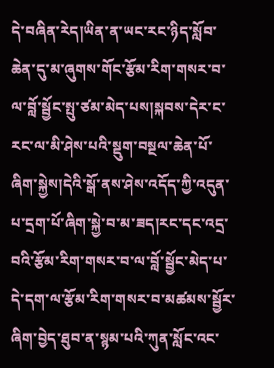དེ་བཞིན་རེད།ཡིན་ན་ཡང་རང་ཉིད་སློབ་ཆེན་དུ་མ་ཞུགས་གོང་རྩོམ་རིག་གསར་བ་ལ་བློ་སྦྱོང་སྤུ་ཙམ་མེད་པས།སྐབས་དེར་ང་རང་ལ་མི་ཤེས་པའི་སྡུག་བསྔལ་ཆེན་པོ་ཞིག་སྐྱེས།དེའི་སྒོ་ནས་ཤེས་འདོད་ཀྱི་འདུན་པ་དྲག་པོ་ཞིག་སྐྱེ་བ་མ་ཟད།རང་དང་འདྲ་བའི་རྩོམ་རིག་གསར་བ་ལ་བློ་སྦྱོང་མེད་པ་དེ་དག་ལ་རྩོམ་རིག་གསར་བ་མཚམས་སྦྱོར་ཞིག་བྱེད་ཐུབ་ན་སྙམ་པའི་ཀུན་སློང་འང་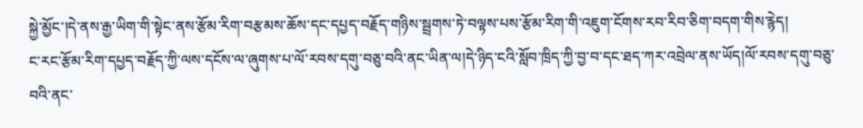སྐྱེ་མྱོང་།དེ་ནས་རྒྱ་ཡིག་གི་སྟེང་ནས་རྩོམ་རིག་བརྩམས་ཆོས་དང་དཔྱད་བརྗོད་གཉིས་སྦྲགས་ཏེ་བལྟས་པས་རྩོམ་རིག་གི་འཇུག་ངོགས་རབ་རིབ་ཅིག་བདག་གིས་རྙེད།
ང་རང་རྩོམ་རིག་དཔྱད་བརྗོད་ཀྱི་ལས་དངོས་ལ་ཞུགས་པ་ལོ་རབས་དགུ་བཅུ་བའི་ནང་ཡིན་ལ།དེ་ཉིད་ངའི་སློབ་ཁྲིད་ཀྱི་བྱ་བ་དང་ཐད་ཀར་འབྲེལ་ནས་ཡོད།ལོ་རབས་དགུ་བཅུ་བའི་ནང་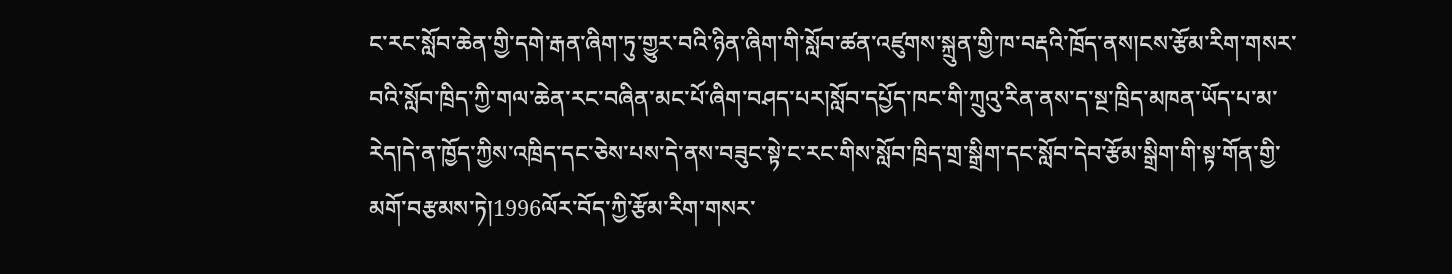ང་རང་སློབ་ཆེན་གྱི་དགེ་རྒན་ཞིག་ཏུ་གྱུར་བའི་ཉིན་ཞིག་གི་སློབ་ཚན་འཛུགས་སྐྲུན་གྱི་ཁ་བརྡའི་ཁྲོད་ནས།ངས་རྩོམ་རིག་གསར་བའི་སློབ་ཁྲིད་ཀྱི་གལ་ཆེན་རང་བཞིན་མང་པོ་ཞིག་བཤད་པར།སློབ་དཔྱོད་ཁང་གི་ཀྲུའུ་རིན་ནས་ད་སྔ་ཁྲིད་མཁན་ཡོད་པ་མ་རེད།དེ་ན་ཁྱོད་ཀྱིས་འཁྲིད་དང་ཅེས་པས་དེ་ནས་བཟུང་སྟེ་ང་རང་གིས་སློབ་ཁྲིད་གྲ་སྒྲིག་དང་སློབ་དེབ་རྩོམ་སྒྲིག་གི་སྟ་གོན་གྱི་མགོ་བརྩམས་ཏེ།1996ལོར་བོད་ཀྱི་རྩོམ་རིག་གསར་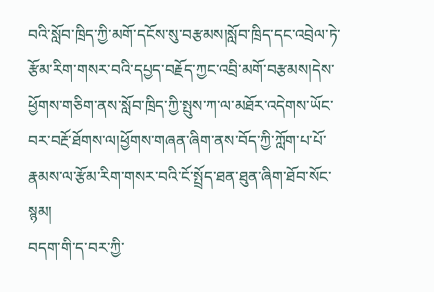བའི་སློབ་ཁྲིད་ཀྱི་མགོ་དངོས་སུ་བརྩམས།སློབ་ཁྲིད་དང་འབྲེལ་ཏེ་རྩོམ་རིག་གསར་བའི་དཔྱད་བརྗོད་ཀྱང་འབྲི་མགོ་བརྩམས།དེས་ཕྱོགས་གཅིག་ནས་སློབ་ཁྲིད་ཀྱི་སྤུས་ཀ་ལ་མཐོར་འདེགས་ཡོང་བར་བརྔོ་ཐོགས་ལ།ཕྱོགས་གཞན་ཞིག་ནས་བོད་ཀྱི་ཀློག་པ་པོ་རྣམས་ལ་རྩོམ་རིག་གསར་བའི་ངོ་སྤྲོད་ཐན་ཐུན་ཞིག་ཐོབ་སོང་སྙམ།
བདག་གི་ད་བར་ཀྱི་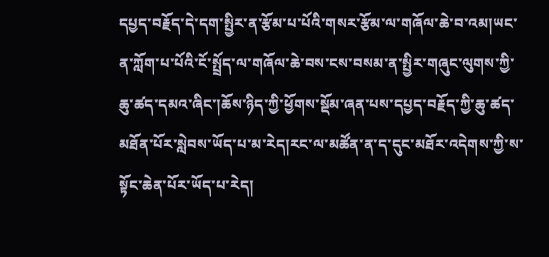དཔྱད་བརྗོད་དེ་དག་སྤྱིར་ན་རྩོམ་པ་པོའི་གསར་རྩོམ་ལ་གཞོལ་ཆེ་བ་འམ།ཡང་ན་ཀློག་པ་པོའི་ངོ་སྤྲོད་ལ་གཞོལ་ཆེ་བས་ངས་བསམ་ན་སྤྱིར་གཞུང་ལུགས་ཀྱི་ཆུ་ཚད་དམའ་ཞིང་།ཆོས་ཉིད་ཀྱི་ཕྱོགས་སྡོམ་ཞན་པས་དཔྱད་བརྗོད་ཀྱི་ཆུ་ཚད་མཐོན་པོར་སླེབས་ཡོད་པ་མ་རེད།རང་ལ་མཚོན་ན་ད་དུང་མཐོར་འདེགས་ཀྱི་ས་སྟོང་ཆེན་པོར་ཡོད་པ་རེད།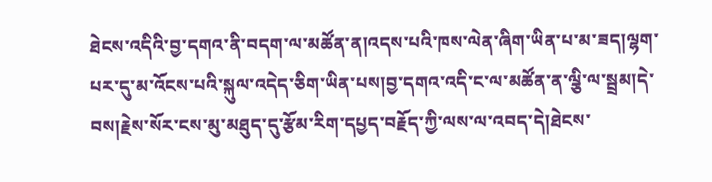ཐེངས་འདིའི་བྱ་དགའ་ནི་བདག་ལ་མཚོན་ན།འདས་པའི་ཁས་ལེན་ཞིག་ཡིན་པ་མ་ཟད།ལྷག་པར་དུ་མ་འོངས་པའི་སྐུལ་འདེད་ཅིག་ཡིན་པས།བྱ་དགའ་འདི་ང་ལ་མཚོན་ན་ལྕི་ལ་སྦྲམ།དེ་བས།རྗེས་སོར་ངས་མུ་མཐུད་དུ་རྩོམ་རིག་དཔྱད་བརྗོད་ཀྱི་ལས་ལ་འབད་དེ།ཐེངས་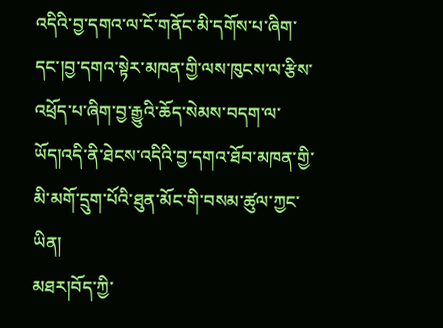འདིའི་བྱ་དགའ་ལ་ངོ་གནོང་མི་དགོས་པ་ཞིག་དང་།བྱ་དགའ་སྟེར་མཁན་གྱི་ལས་ཁུངས་ལ་རྩིས་འཕྲོད་པ་ཞིག་བྱ་རྒྱུའི་ཆོད་སེམས་བདག་ལ་ཡོད།འདི་ནི་ཐེངས་འདིའི་བྱ་དགའ་ཐོབ་མཁན་གྱི་མི་མགོ་དྲུག་པོའི་ཐུན་མོང་གི་བསམ་ཚུལ་ཀྱང་ཡིན།
མཐར།བོད་ཀྱི་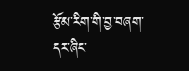རྩོམ་རིག་གི་བྱ་བཞག་དར་ཞིང་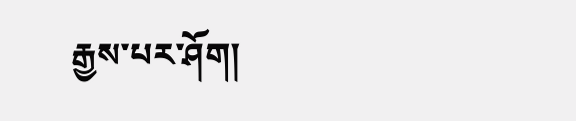རྒྱས་པར་ཤོག།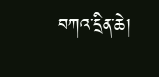བཀའ་དྲིན་ཆེ།